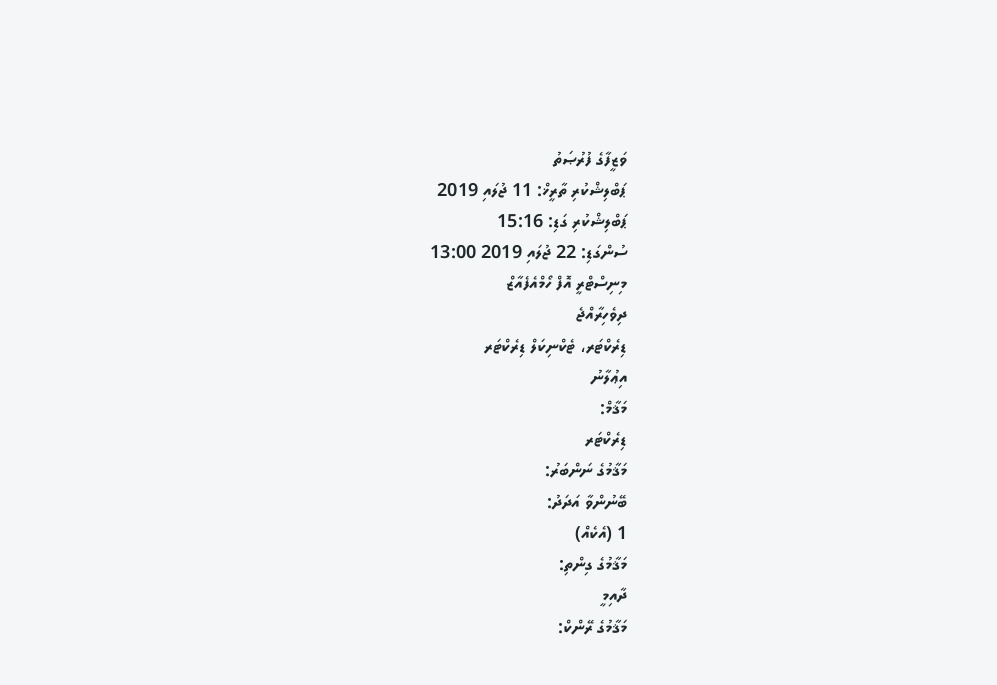ވަޒީފާގެ ފުރުޞަތު
ޕަބްލިޝްކުރި ތާރީޚް: 11 ޖުލައި 2019
ޕަބްލިޝްކުރި ގަޑި: 15:16
ސުންގަޑި: 22 ޖުލައި 2019 13:00
މިނިސްޓްރީ އޮފް ހޯމްއެފެއާޒް
ދިވެހިރާއްޖެ
ޑިރެކްޓަރ، ޓެކްނިކަލް ޑިރެކްޓަރ
އިޢުލާނު
މަޤާމް:
ޑިރެކްޓަރ
މަޤާމުގެ ނަންބަރު:
ބޭނުންވާ އަދަދު:
1 (އެކެއް)
މަޤާމުގެ ގިންތި:
ދާއިމީ
މަޤާމުގެ ރޭންކް: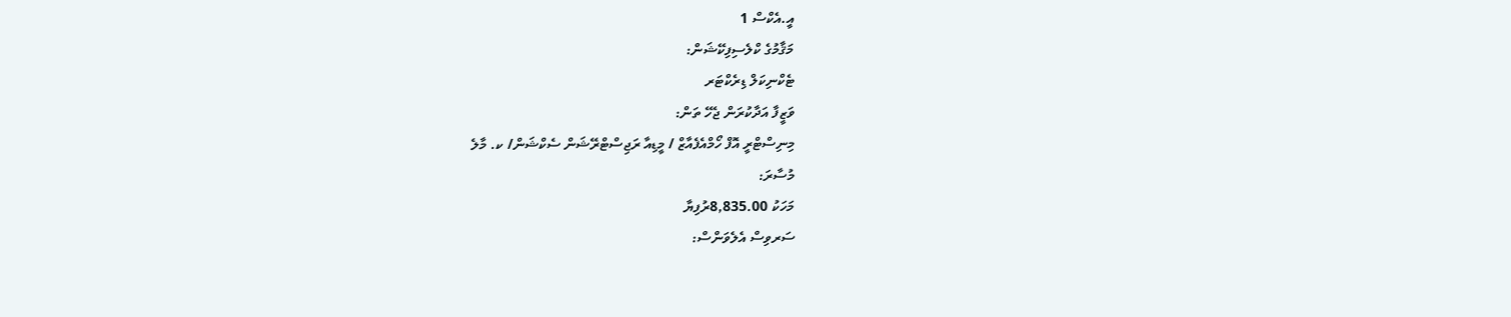އީ.އެކްސް 1
މަޤާމުގެ ކްލެސިފިކޭޝަން:
ޓެކްނިކަލް ޑިރެކްޓަރ
ވަޒީފާ އަދާކުރަން ޖެހޭ ތަން:
މިނިސްޓްރީ އޮފް ހޯމްއެފެއާޒް / މީޑިއާ ރަޖިސްޓްރޭޝަން ސެކްޝަން/ ކ. މާލެ
މުސާރަ:
މަހަކު 8,835.00ރުފިޔާ
ސަރވިސް އެލެވަންސް: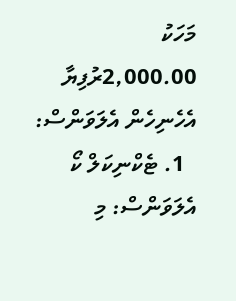މަހަކު 2,000.00ރުފިޔާ
އެހެނިހެން އެލަވަންސް:
  1. ޓެކްނިކަލް ކޯ އެލަވަންސް: މި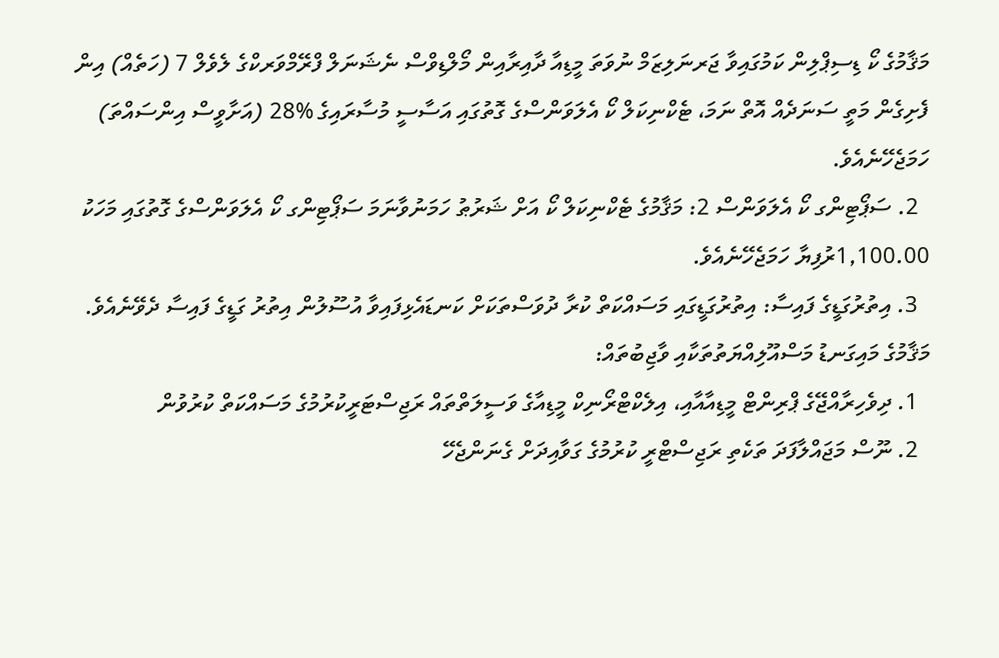މަޤާމުގެ ކޯ ޑިސިޕްލިން ކަމުގައިވާ ޖަރނަލިޒަމް ނުވަތަ މީޑިއާ ދާއިރާއިން މޯލްޑިވްސް ނެޝަނަލް ފްރޭމްވަރކްގެ ލެވެލް 7 (ހަތެއް) އިން ފެށިގެން މަތީ ސަނަދެއް އޮތް ނަމަ، ޓެކްނިކަލް ކޯ އެލަވަންސްގެ ގޮތުގައި އަސާސީ މުސާރައިގެ %28 (އަށާވީސް އިންސައްތަ) ހަމަޖެހޭނެއެވެ.
  2. ސަޕޯޓިންގ ކޯ އެލަވަންސް 2: މަޤާމުގެ ޓެކްނިކަލް ކޯ އަށް ޝަރުޠު ހަމަނުވާނަމަ ސަޕޯޓިންގ ކޯ އެލަވަންސްގެ ގޮތުގައި މަހަކު 1,100.00ރުފިޔާ ހަމަޖެހޭނެއެވެ.
  3. އިތުރުގަޑީގެ ފައިސާ: އިތުރުގަޑީގައި މަސައްކަތް ކުރާ ދުވަސްތަކަށް ކަނޑައެޅިފައިވާ އުސޫލުން އިތުރު ގަޑީގެ ފައިސާ ދެވޭނެއެވެ.
މަޤާމުގެ މައިގަނޑު މަސްއޫލިއްޔަތުތަކާއި ވާޖިބުތައް:
  1. ދިވެހިރާއްޖޭގެ ޕްރިންޓް މީޑިއާއާއި، އިލެކްޓްރޯނިކް މީޑިއާގެ ވަސީލަތްތައް ރަޖިސްޓަރީކުރުމުގެ މަސައްކަތް ކުރުވުން
  2. ނޫސް މަޖައްލާފަދަ ތަކެތި ރަޖިސްޓްރީ ކުރުމުގެ ގަވާއިދަށް ގެނަންޖެހޭ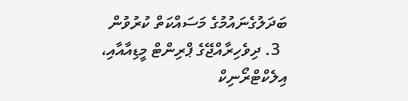ބަދަލުގެނައުމުގެ މަސައްކަތް ކުރުވުން
  3. ދިވެހިރާއްޖޭގެ ޕްރިންޓް މީޑިއާއާއި، އިލެކްޓްރޯނިކް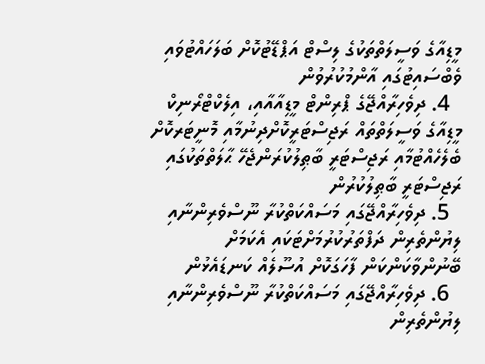މީޑިއާގެ ވަސީލަތްތަކުގެ ލިސްޓް އަޕްޑޭޓުކޮށް ބަލަހައްޓުވައި ވެބްސައިޓުގައި އާންމުކުރުވުން
  4. ދިވެހިރާއްޖޭގެ ޕްރިންޓް މީޑިއާއާއި، އިލެކްޓްރޯނިކް މީޑިއާގެ ވަސީލަތްތައް ރަޖިސްޓަރީކޮށްދިނުމާއި މޮނީޓަރކޮށް ބެލެހެއްޓުމާއި ރަޖިސްޓަރީ ބާޠިލުކުރަންޖެހޭ ޙާލަތްތަކުގައި ރަޖިސްޓަރީ ބާޠިލުކުރުން
  5. ދިވެހިރާއްޖޭގައި މަސައްކަތްކުރާ ނޫސްވެރިންނާއި ލިޔުންތެރިން ދަފްތަރުކުރުމަށްޓަކައި އެކަމަށް ބޭނުންވާކަންކަން ފާހަގަކޮށް އުސޫލެއް ކަނޑައެޅުން
  6. ދިވެހިރާއްޖޭގައި މަސައްކަތްކުރާ ނޫސްވެރިންނާއި ލިޔުންތެރިން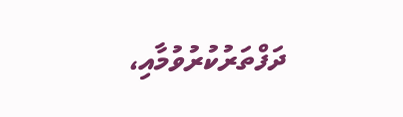ދަފްތަރުކުރުވުމާއި،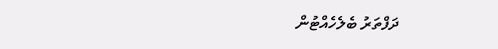ދަފްތަރު ބެލެހެއްޓުން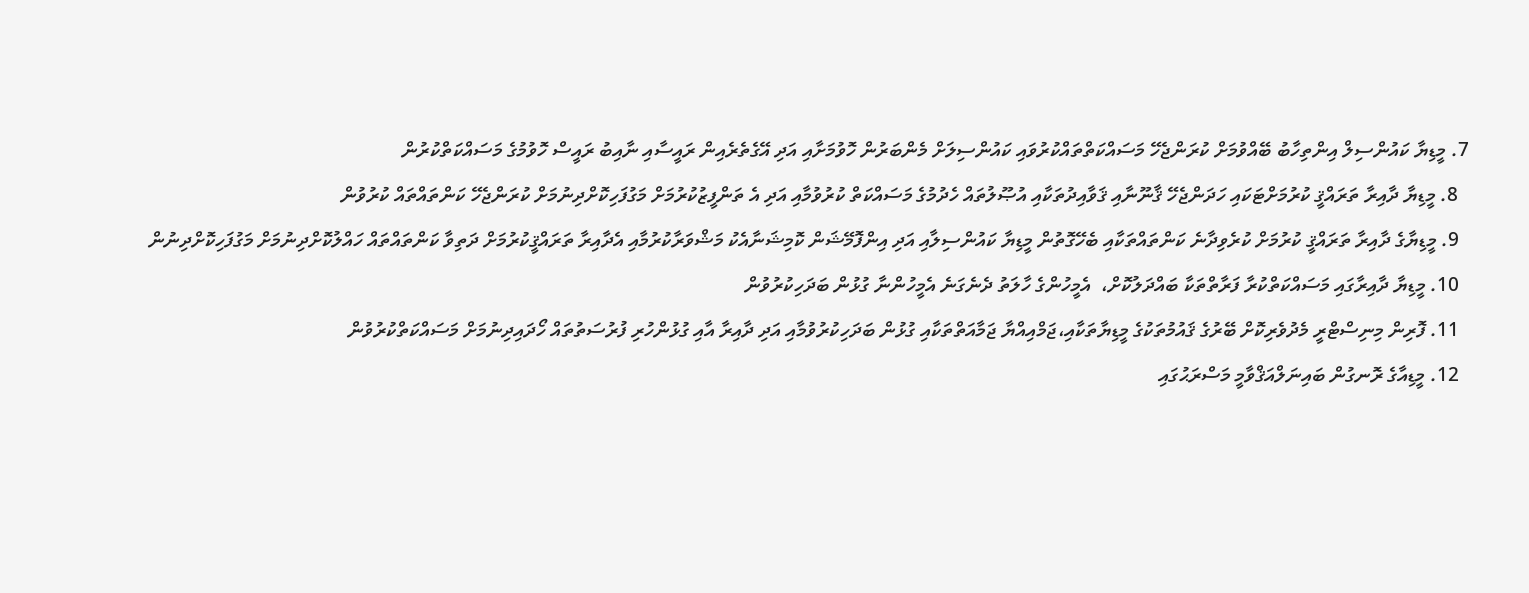7. މީޑިޔާ ކައުންސިލް އިންތިހާބު ބޭއްވުމަށް ކުރަންޖެހޭ މަސައްކަތްތައްކުރުވައި ކައުންސިލަށް މެންބަރުން ހޮވުމަށާއި އަދި އޭގެތެރެއިން ރައީސާއި ނާއިބު ރައީސް ހޮވުމުގެ މަސައްކަތްކުރުން
  8. މީޑިޔާ ދާއިރާ ތަރައްޤީ ކުރުމަށްޓަކައި ހަދަންޖެހޭ ޤާނޫނާއި ޤަވާއިދުތަކާއި އުޞޫލުތައް ހެދުމުގެ މަސައްކަތް ކުރުވުމާއި އަދި އެ ތަންފީޒުކުރުމަށް މަގުފަހިކޮށްދިނުމަށް ކުރަންޖެހޭ ކަންތައްތައް ކުރުވުން
  9. މީޑިޔާގެ ދާއިރާ ތަރައްޤީ ކުރުމަށް ކުރެވިދާނެ ކަންތައްތަކާއި ބެހޭގޮތުން މީޑިޔާ ކައުންސިލާއި އަދި އިންފޮމޭޝަން ކޮމިޝަނާއެކު މަޝްވަރާކުރުމާއި އެދާއިރާ ތަރައްޤީކުރުމަށް ދަތިވާ ކަންތައްތައް ހައްލުކޮށްދިނުމަށް މަގުފަހިކޮށްދިނުން
  10. މީޑިޔާ ދާއިރާގައި މަސައްކަތްކުރާ ފަރާތްތަކާ ބައްދަލުކޮށް،  އެމީހުންގެ ހާލަތު ދެނެގަނެ އެމީހުންނާ ގުޅުން ބަދަހިކުރުވުން
  11. ފޮރިން މިނިސްޓްރީ މެދުވެރިކޮށް ބޭރުގެ ޤައުމުތަކުގެ މީޑިޔާތަކާއި،ޖަމްއިއްޔާ ޖަމާއަތްތަކާއި ގުޅުން ބަދަހިކުރުވުމާއި އަދި ދާއިރާ އާއި ގުޅުންހުރި ފުރުސަތުތައް ހޯދައިދިނުމަށް މަސައްކަތްކުރުވުން
  12. މީޑިއާގެ ރޮނގުން ބައިނަލްއަޤްވާމީ މަސްރަޙުގައި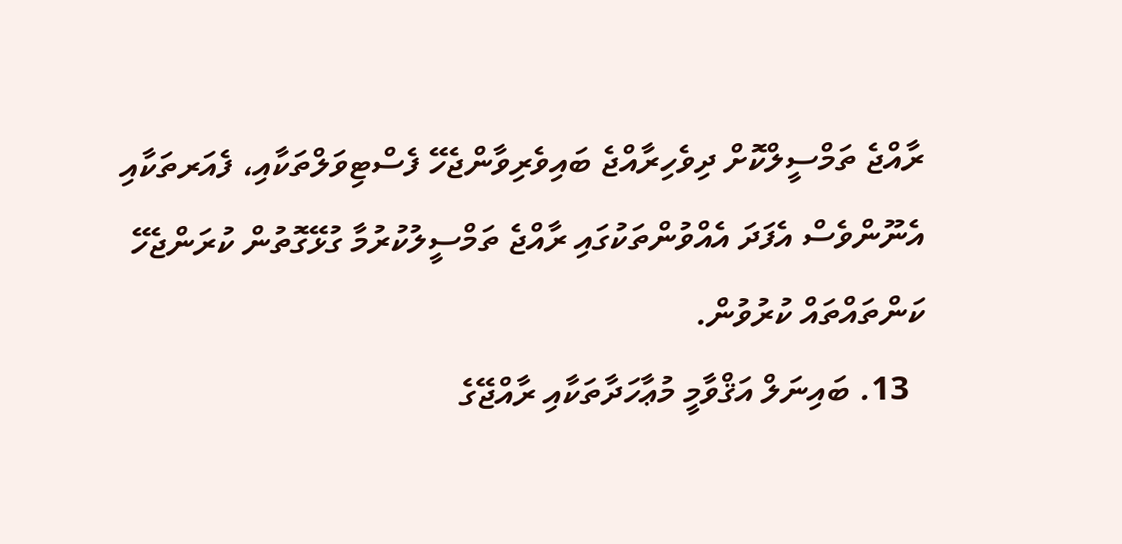ރާއްޖެ ތަމްސީލްކޮށް ދިވެހިރާއްޖެ ބައިވެރިވާންޖެހޭ ފެސްޓިވަލްތަކާއި، ފެއަރތަކާއި އެނޫންވެސް އެފަދަ އެއްވުންތަކުގައި ރާއްޖެ ތަމްސީލުކުރުމާ ގުޅޭގޮތުން ކުރަންޖެހޭ ކަންތައްތައް ކުރުވުން.
  13. ބައިނަލް އަޤްވާމީ މުޢާހަދާތަކާއި ރާއްޖޭގެ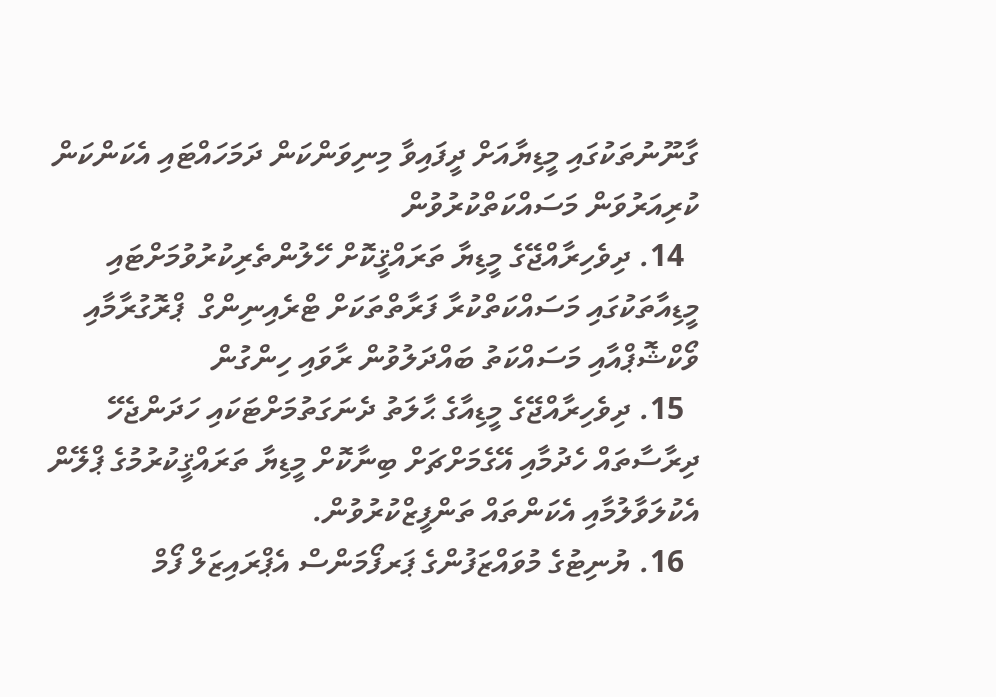ގާނޫނުތަކުގައި މީޑިޔާއަށް ދީފައިވާ މިނިވަންކަން ދަމަހައްޓައި އެކަންކަން ކުރިއަރުވަން މަސައްކަތްކުރުވުން
  14. ދިވެހިރާއްޖޭގެ މީޑިޔާ ތަރައްޤީކޮށް ހޭލުންތެރިކުރުވުމަށްޓައި މީޑިއާތަކުގައި މަސައްކަތްކުރާ ފަރާތްތަކަށް ޓްރެއިނިންގް  ޕްރޮގުރާމާއި ވޯކްޝޮޕްއާއި މަސައްކަތު ބައްދަލުވުން ރާވައި ހިންގުން
  15. ދިވެހިރާއްޖޭގެ މީޑިއާގެ ޙާލަތު ދެނަގަތުމަށްޓަކައި ހަދަންޖެހޭ ދިރާސާތައް ހެދުމާއި އޭގެމަށްޗަށް ބިނާކޮށް މީޑިޔާ ތަރައްޤީކުރުމުގެ ޕްލޭން އެކުލަވާލުމާއި އެކަންތައް ތަންފީޒްކުރުވުން.
  16. ޔުނިޓުގެ މުވައްޒަފުންގެ ޕަރފޯމަންސް އެޕްރައިޒަލް ފޯމް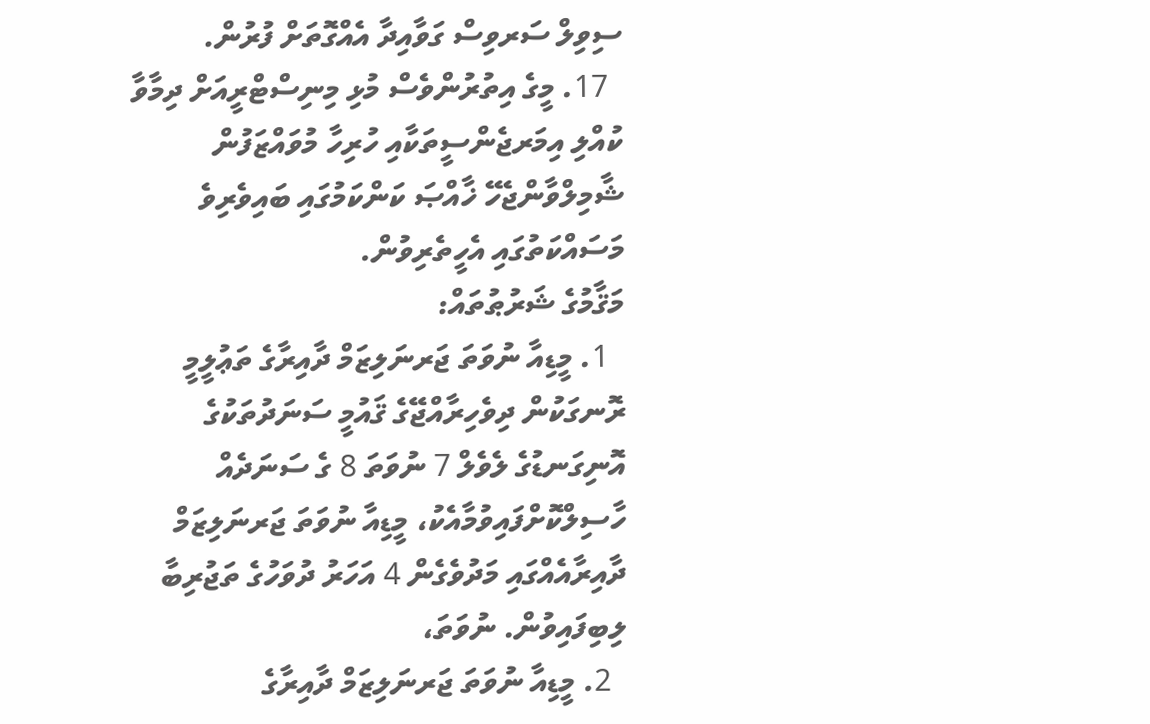ސިވިލް ސަރވިސް ގަވާއިދާ އެއްގޮތަށް ފުރުން.
  17. މީގެ އިތުރުންވެސް މުޅި މިނިސްޓްރީއަށް ދިމާވާ ކުއްލި އިމަރޖެންސީތަކާއި ހުރިހާ މުވައްޒަފުން ޝާމިލްވާންޖެހޭ ޚާއްޞަ ކަންކަމުގައި ބައިވެރިވެ މަސައްކަތުގައި އެހީތެރިވުން.
މަޤާމުގެ ޝަރުޠުތައް:
  1. މީޑިއާ ނުވަތަ ޖަރނަލިޒަމް ދާއިރާގެ ތަޢުލީމީ ރޮނގަކުން ދިވެހިރާއްޖޭގެ ޤައުމީ ސަނަދުތަކުގެ އޮނިގަނޑުގެ ލެވެލް 7 ނުވަތަ 8 ގެ ސަނަދެއް ހާސިލްކޮށްފައިވުމާއެކު، މީޑިއާ ނުވަތަ ޖަރނަލިޒަމް ދާއިރާއެއްގައި މަދުވެގެން 4 އަހަރު ދުވަހުގެ ތަޖުރިބާ ލިބިފައިވުން. ނުވަތަ،
  2. މީޑިއާ ނުވަތަ ޖަރނަލިޒަމް ދާއިރާގެ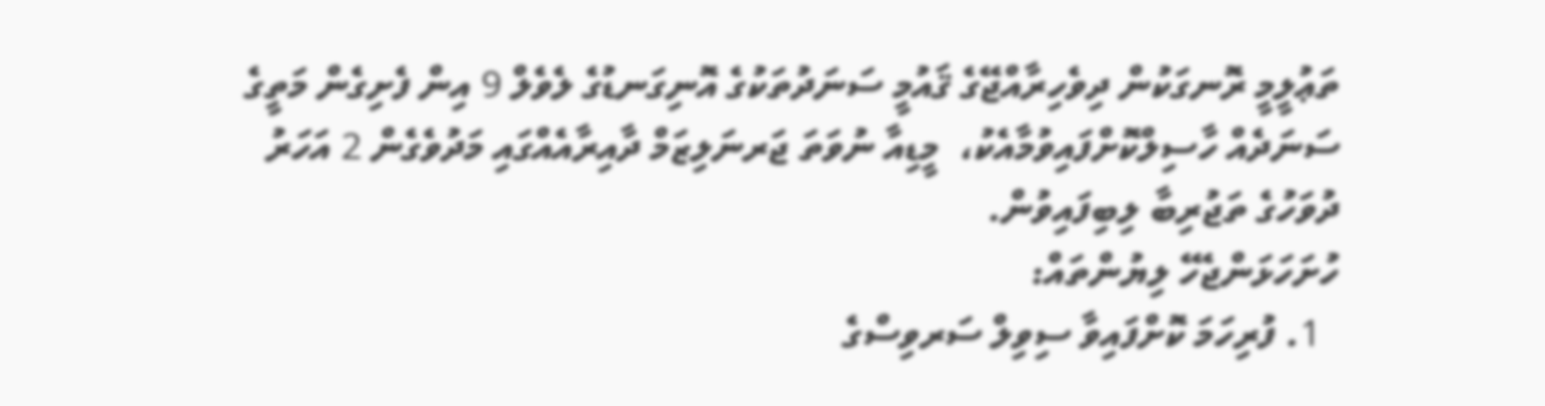ތަޢުލީމީ ރޮނގަކުން ދިވެހިރާއްޖޭގެ ޤައުމީ ސަނަދުތަކުގެ އޮނިގަނޑުގެ ލެވެލް 9 އިން ފެށިގެން މަތީގެ ސަނަދެއް ހާސިލްކޮށްފައިވުމާއެކު،  މީޑިއާ ނުވަތަ ޖަރނަލިޒަމް ދާއިރާއެއްގައި މަދުވެގެން 2 އަހަރު ދުވަހުގެ ތަޖުރިބާ ލިބިފައިވުން.
ހުށަހަޅަންޖެހޭ ލިޔުންތައް:
  1. ފުރިހަމަ ކޮށްފައިވާ ސިވިލް ސަރވިސްގެ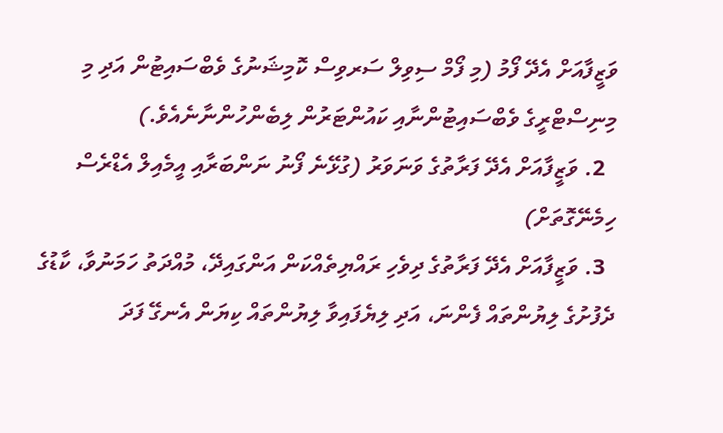ވަޒީފާއަށް އެދޭ ފޯމު (މި ފޯމް ސިވިލް ސަރވިސް ކޮމިޝަނުގެ ވެބްސައިޓުން އަދި މި މިނިސްޓްރީގެ ވެބްސައިޓުންނާއި ކައުންޓަރުން ލިބެންހުންނާނެއެވެ.)
  2. ވަޒީފާއަށް އެދޭ ފަރާތުގެ ވަނަވަރު (ގުޅޭނެ ފޯނު ނަންބަރާއި އީމެއިލް އެޑްރެސް ހިމެނޭގޮތަށް)
  3. ވަޒީފާއަށް އެދޭ ފަރާތުގެ ދިވެހި ރައްޔިތެއްކަން އަންގައިދޭ، މުއްދަތު ހަމަނުވާ، ކާޑުގެ ދެފުށުގެ ލިޔުންތައް ފެންނަ، އަދި ލިޔެފައިވާ ލިޔުންތައް ކިޔަން އެނގޭ ފަދަ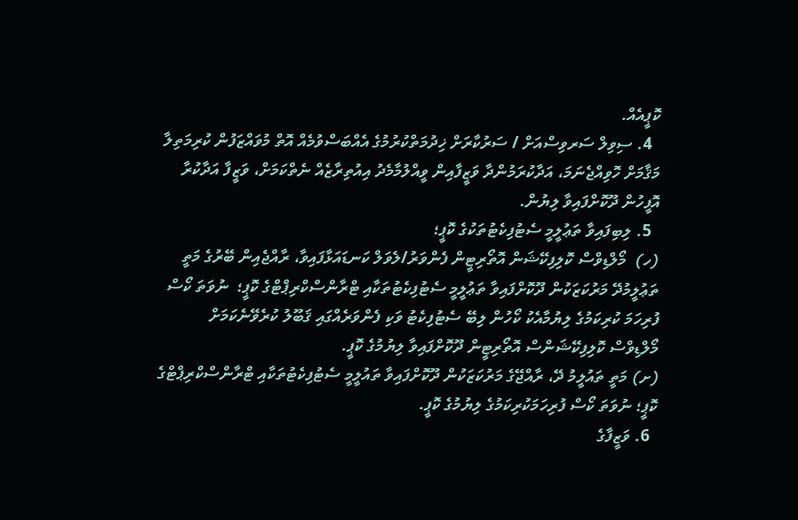ކޮޕީއެއް.
  4. ސިވިލް ސަރވިސްއަށް / ސަރުކާރަށް ޚިދުމަތްކުރުމުގެ އެއްބަސްވުމެއް އޮތް މުވައްޒަފުން ކުރިމަތިލާ މަޤާމަށް ހޮވިއްޖެނަމަ، އަދާކުރަމުންދާ ވަޒީފާއިން ވީއްލުމާމެދު އިއުތިރާޒެއް ނެތްކަމަށް، ވަޒީފާ އަދާކުރާ އޮފީހުން ދޫކޮށްފައިވާ ލިޔުން.
  5. ލިބިފައިވާ ތަޢުލީމީ ސެޓުފިކެޓުތަކުގެ ކޮޕީ؛
(ހ)  މޯލްޑިވްސް ކޮލިފިކޭޝަން އޮތޯރިޓީން ފެންވަރު/ލެވަލް ކަނޑައަޅާފައިވާ، ރާއްޖެއިން ބޭރުގެ މަތީ ތަޢުލީމުދޭ މަރުކަޒަކުން ދޫކޮށްފައިވާ ތަޢުލީމީ ސެޓުފިކެޓުތަކާއި ޓްރާންސްކްރިޕްޓްގެ ކޮޕީ؛  ނުވަތަ ކޯސް ފުރިހަމަ ކުރިކަމުގެ ލިޔުމާއެކު ކޯހުން ލިބޭ ސެޓުފިކެޓު ވަކި ފެންވަރެއްގައި ޤަބޫލު ކުރެވޭނެކަމަށް މޯލްޑިވްސް ކޮލިފިކޭޝަންސް އޮތޯރިޓީން ދޫކޮށްފައިވާ ލިޔުމުގެ ކޮޕީ.
(ށ) މަތީ ތައުލީމު ދޭ، ރާއްޖޭގެ މަރުކަޒަކުން ދޫކޮށްފައިވާ ތައުލީމީ ސެޓުފިކެޓުތަކާއި ޓްރާންސްކްރިޕްޓްގެ ކޮޕީ؛ ނުވަތަ ކޯސް ފުރިހަމަކުރިކަމުގެ ލިޔުމުގެ ކޮޕީ.
  6. ވަޒީފާގެ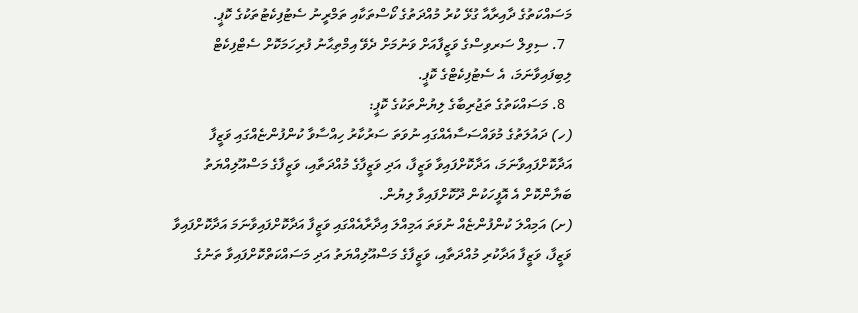މަސައްކަތުގެ ދާއިރާއާ ގުޅޭ ކުރު މުއްދަތުގެ ކޯސްތަކާއި ތަމްރީނު ސެޓުފިކެޓުތަކުގެ ކޮޕީ.
  7. ސިވިލް ސަރވިސްގެ ވަޒީފާއަށް ވަނުމަށް ދެވޭ އިމްތިޙާނު ފުރިހަމަކޮށް ސެޓްފިކެޓް ލިބިފައިވާނަމަ، އެ ސެޓުފިކެޓްގެ ކޮޕީ.
  8. މަސައްކަތުގެ ތަޖުރިބާގެ ލިޔުންތަކުގެ ކޮޕީ:
(ހ) ދައުލަތުގެ މުވައްސަސާއެއްގައި ނުވަތަ ސަރުކާރު ހިއްސާވާ ކުންފުންޏެއްގައި ވަޒީފާ އަދާކޮށްފައިވާނަމަ، އަދާކޮށްފައިވާ ވަޒީފާ، އަދި ވަޒީފާގެ މުއްދަތާއި، ވަޒީފާގެ މަސްއޫލިއްޔަތު ބަޔާންކޮށް އެ އޮފީހަކުން ދޫކޮށްފައިވާ ލިޔުން.
(ށ) އަމިއްލަ ކުންފުންޏެއް ނުވަތަ އަމިއްލަ އިދާރާއެއްގައި ވަޒީފާ އަދާކޮށްފައިވާނަމަ އަދާކޮށްފައިވާ ވަޒީފާ، ވަޒީފާ އަދާކުރި މުއްދަތާއި، ވަޒީފާގެ މަސްއޫލިއްޔަތު އަދި މަސައްކަތްކޮށްފައިވާ ތަނުގެ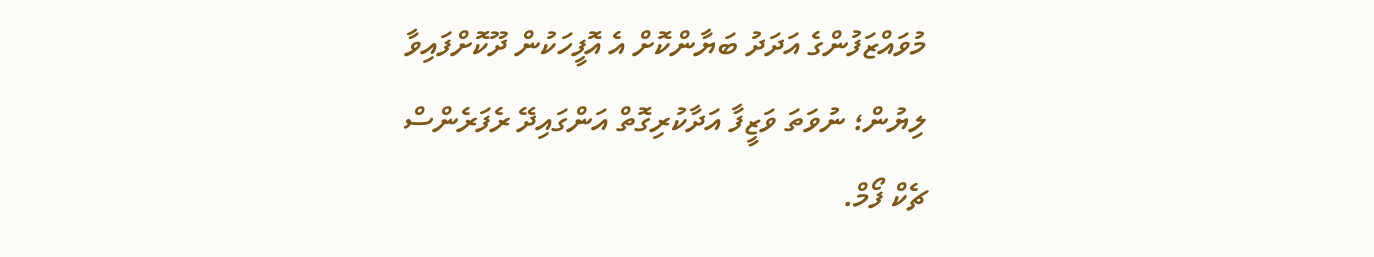މުވައްޒަފުންގެ އަދަދު ބަޔާންކޮށް އެ އޮފީހަކުން ދޫކޮށްފައިވާ ލިޔުން؛ ނުވަތަ ވަޒީފާ އަދާކުރިގޮތް އަންގައިދޭ ރެފަރެންސް ޗެކް ފޯމް.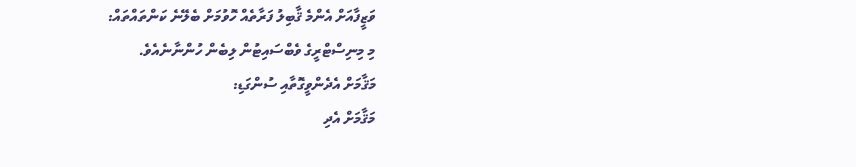ވަޒީފާއަށް އެންމެ ޤާބިލު ފަރާތެއް ހޮވުމަށް ބެލޭނެ ކަންތައްތައް:
މި މިނިސްޓްރީގެ ވެބްސައިޓުން ލިބެން ހުންނާނެއެވެ.
މަޤާމަށް އެދެންވީގޮތާއި ސުންގަޑި:
މަޤާމަށް އެދި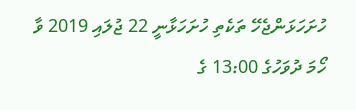ހުށަހަޅަންޖެހޭ ތަކެތި ހުށަހަޅާނީ 22 ޖުލައި 2019 ވާ ހޯމަ ދުވަހުގެ 13:00 ގެ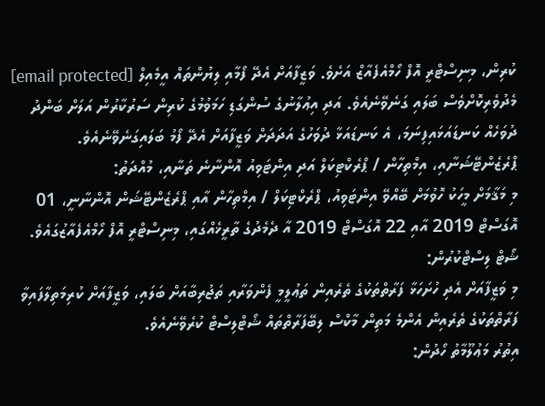ކުރިން، މިނިސްޓްރީ އޮފް ހޯމްއެފެއާޒް އަށެވެ. ވަޒީފާއަށް އެދޭ ފޯމާއި ލިޔުންތައް އީމެއިލް [email protected] މެދުވެރިކޮށްވެސް ބަލައި ގަނެވޭނެއެވެ. އަދި އިޢުލާނުގެ ސުންގަޑި ހަމަވުމުގެ ކުރިން ސަރުކާރުން އަލަށް ބަންދު ދުވަހެއް ކަނޑައަޅައިފިނަމަ، އެ ކަނޑައަޅާ ދުވަހުގެ އަދަދަށް ވަޒީފާއަށް އެދޭ ފޯމު ބަލައިގަނެވޭނެއެވެ.
ޕްރެޒެންޓޭޝަނާއި، އިމްތިހާން / ޕްރެކްޓިކަލް އަދި އިންޓަވިއު އޮންނާނެ ތަނާއި، މުއްދަތު:
މި މަޤާމަށް މީހަކު ހޮވުމަށް ބޭއްވޭ އިންޓަވިއު، ޕްރެކްޓިކަލް / އިމްތިހާން އާއި ޕްރެޒެންޓޭޝަން އޮންނާނީ، 01 އޮގަސްޓް 2019 އާއި 22 އޮގަސްޓް 2019 އާ ދެމެދުގެ ތާރީޚެއްގައި، މިނިސްޓްރީ އޮފް ހޯމްއެފެއާޒުގައެވެ.
ޝޯޓް ލިސްޓްކުރުން:
މި ވަޒީފާއަށް އެދި ހުށަހަޅާ ފަރާތްތަކުގެ ތެރެއިން ތަޢުލީމީ ފެންވަރާއި ތަޖުރިބާއަށް ބަލައި، ވަޒީފާއަށް ކުރިމަތިލާފައިވާ ފަރާތްތަކުގެ ތެރެއިން އެންމެ މަތިން މާކްސް ލިބޭފަރާތްތައް ޝޯޓްލިސްޓް ކުރެވޭނެއެވެ.
އިތުރު މަޢުލޫމާތު ހޯދުން: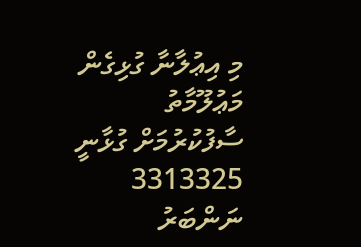މި އިޢުލާނާ ގުޅިގެން މަޢުލޫމާތު ސާފުކުރުމަށް ގުޅާނީ 3313325 ނަންބަރު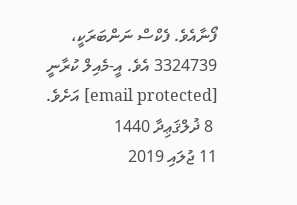ފޯނާއެވެ. ފެކްސް ނަންބަރަކީ، 3324739 އެވެ. އީ-މެއިލް ކުރާނީ [email protected] އަށެވެ.
 8 ޛުލްޤަޢިދާ 1440
11 ޖުލައި 2019